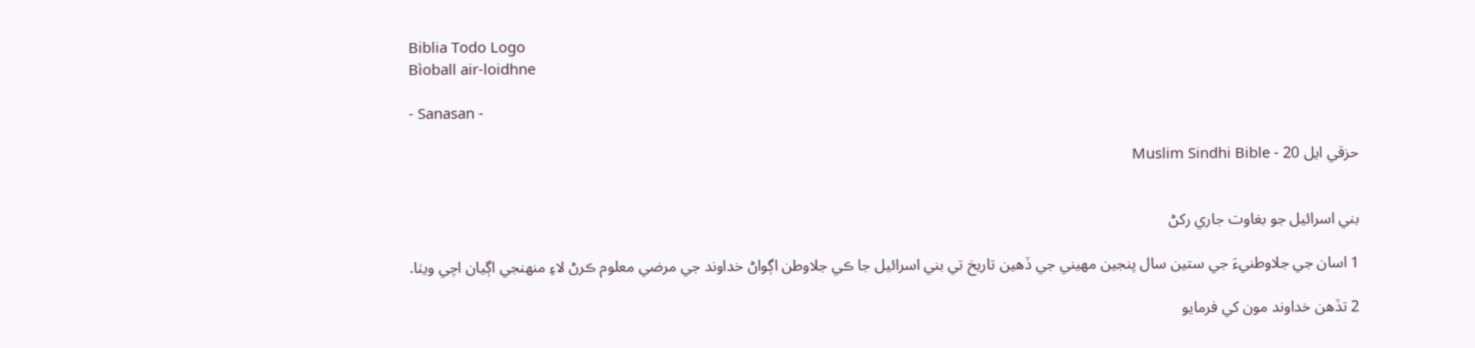Biblia Todo Logo
Bìoball air-loidhne

- Sanasan -

حزقي ايل 20 - Muslim Sindhi Bible


بني اسرائيل جو بغاوت جاري رکڻ

1 اسان جي جلاوطنيءَ جي ستين سال پنجين مهيني جي ڏهين تاريخ تي بني اسرائيل جا ڪي جلاوطن اڳواڻ خداوند جي مرضي معلوم ڪرڻ لاءِ منهنجي اڳيان اچي ويٺا.

2 تڏهن خداوند مون کي فرمايو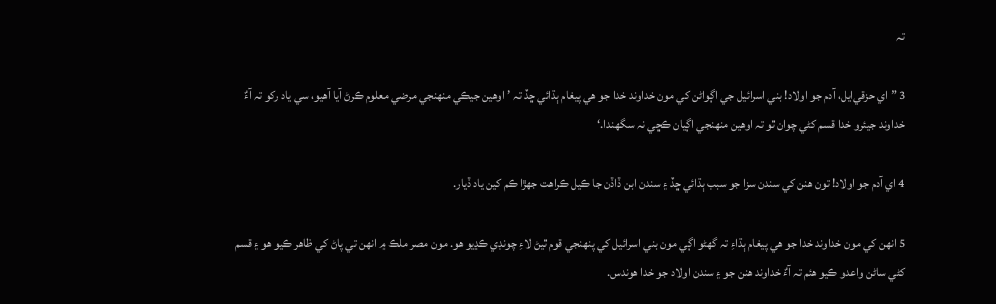تہ

3 ”اي حزقي‌ايل، آدم جو اولاد! بني اسرائيل جي اڳواڻن کي مون خداوند خدا جو هي پيغام ٻڌائي ڇڏ تہ ’اوهين جيڪي منهنجي مرضي معلوم ڪرڻ آيا آهيو، سي ياد رکو تہ آءٌ خداوند جيئرو خدا قسم کڻي چوان ٿو تہ اوهين منهنجي اڳيان ڪڇي نہ سگھندا.‘

4 اي آدم جو اولاد! تون هنن کي سندن سزا جو سبب ٻڌائي ڇڏ ۽ سندن ابن ڏاڏن جا ڪيل ڪراهت جهڙا ڪم کين ياد ڏيار.

5 انهن کي مون خداوند خدا جو هي پيغام ٻڌاءِ تہ گھڻو اڳي مون بني اسرائيل کي پنهنجي قوم ٿيڻ لاءِ چونڊي ڪڍيو هو. مون مصر ملڪ ۾ انهن تي پاڻ کي ظاهر ڪيو هو ۽ قسم کڻي ساڻن واعدو ڪيو هئم تہ آءٌ خداوند هنن جو ۽ سندن اولاد جو خدا هوندس.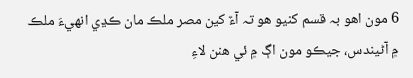6 مون اهو بہ قسم کنيو هو تہ آءٌ کين مصر ملڪ مان ڪڍي انهيءَ ملڪ ۾ آڻيندس، جيڪو مون اڳ ۾ ئي هنن لاءِ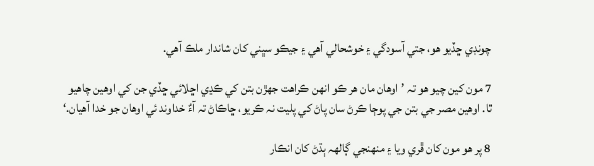چونڊي ڇڏيو هو، جتي آسودگي ۽ خوشحالي آهي ۽ جيڪو سڀني کان شاندار ملڪ آهي.

7 مون کين چيو هو تہ ’اوهان مان هر ڪو انهن ڪراهت جهڙن بتن کي ڪڍي اڇلائي ڇڏي جن کي اوهين چاهيو ٿا. اوهين مصر جي بتن جي پوڄا ڪرڻ سان پاڻ کي پليت نہ ڪريو، ڇاڪاڻ تہ آءٌ خداوند ئي اوهان جو خدا آهيان.‘

8 پر هو مون کان ڦري ويا ۽ منهنجي ڳالهہ ٻڌڻ کان انڪار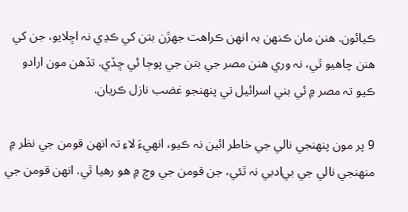ڪيائون. هنن مان ڪنهن بہ انهن ڪراهت جهڙن بتن کي ڪڍي نہ اڇلايو، جن کي هنن چاهيو ٿي، نہ وري هنن مصر جي بتن جي پوڄا ئي ڇڏي. تڏهن مون ارادو ڪيو تہ مصر ۾ ئي بني اسرائيل تي پنهنجو غضب نازل ڪريان.

9 پر مون پنهنجي نالي جي خاطر ائين نہ ڪيو، انهيءَ لاءِ تہ انهن قومن جي نظر ۾ منهنجي نالي جي بي‌ادبي نہ ٿئي، جن قومن جي وچ ۾ هو رهيا ٿي. انهن قومن جي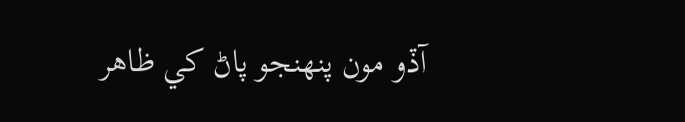آڏو مون پنهنجو پاڻ کي ظاهر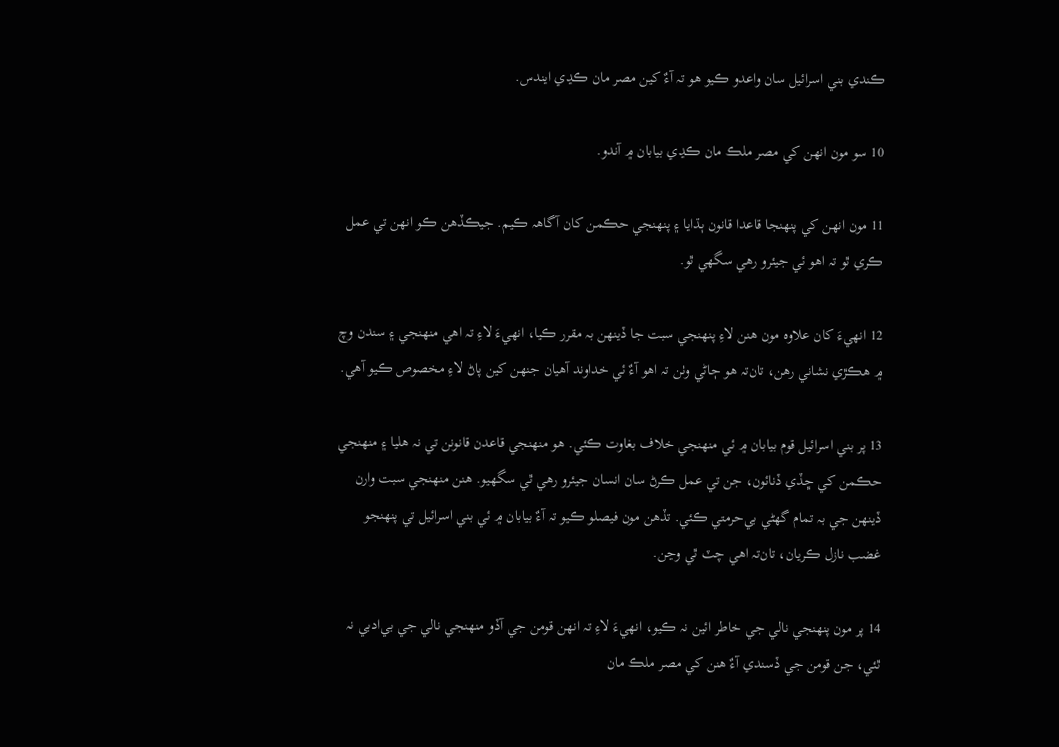ڪندي بني اسرائيل سان واعدو ڪيو هو تہ آءٌ کين مصر مان ڪڍي ايندس.

10 سو مون انهن کي مصر ملڪ مان ڪڍي بيابان ۾ آندو.

11 مون انهن کي پنهنجا قاعدا قانون ٻڌايا ۽ پنهنجي حڪمن کان آگاهہ ڪيم. جيڪڏهن ڪو انهن تي عمل ڪري ٿو تہ اهو ئي جيئرو رهي سگھي ٿو.

12 انهيءَ کان علاوہ مون هنن لاءِ پنهنجي سبت جا ڏينهن بہ مقرر ڪيا، انهيءَ لاءِ تہ اهي منهنجي ۽ سندن وچ ۾ هڪڙي نشاني رهن، تان‌تہ هو ڄاڻي وٺن تہ اهو آءٌ ئي خداوند آهيان جنهن کين پاڻ لاءِ مخصوص ڪيو آهي.

13 پر بني اسرائيل قوم بيابان ۾ ئي منهنجي خلاف بغاوت ڪئي. هو منهنجي قاعدن قانونن تي نہ هليا ۽ منهنجي حڪمن کي ڇڏي ڏنائون، جن تي عمل ڪرڻ سان انسان جيئرو رهي ٿي سگھيو. هنن منهنجي سبت وارن ڏينهن جي بہ تمام گھڻي بي‌حرمتي ڪئي. تڏهن مون فيصلو ڪيو تہ آءٌ بيابان ۾ ئي بني اسرائيل تي پنهنجو غضب نازل ڪريان، تان‌تہ اهي چٽ ٿي وڃن.

14 پر مون پنهنجي نالي جي خاطر ائين نہ ڪيو، انهيءَ لاءِ تہ انهن قومن جي آڏو منهنجي نالي جي بي‌ادبي نہ ٿئي، جن قومن جي ڏسندي آءٌ هنن کي مصر ملڪ مان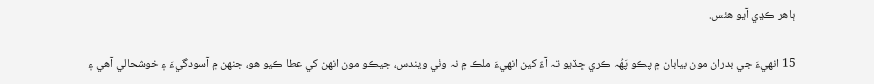ٻاهر ڪڍي آيو هئس.

15 انهيءَ جي بدران مون بيابان ۾ پڪو پَهُہ ڪري ڇڏيو تہ آءٌ کين انهيءَ ملڪ ۾ نہ وٺي ويندس، جيڪو مون انهن کي عطا ڪيو هو، جنهن ۾ آسودگيءَ ۽ خوشحالي آهي ۽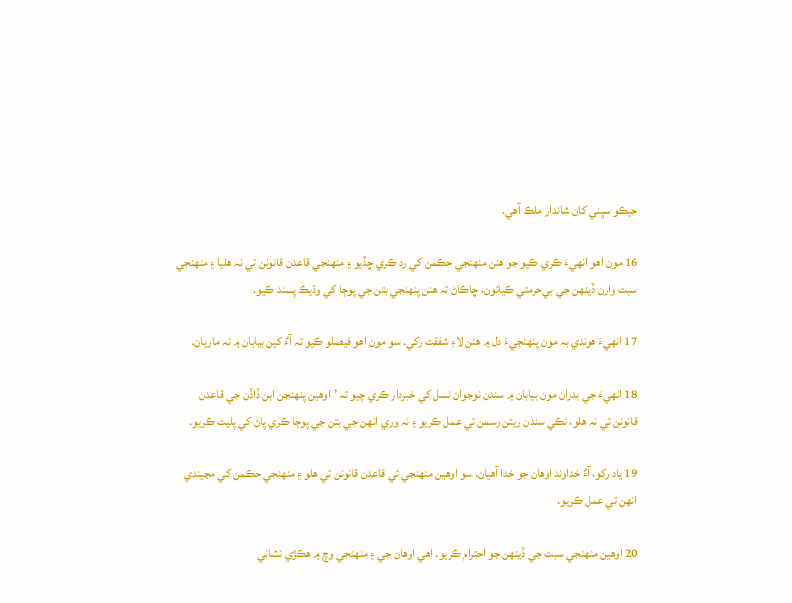جيڪو سڀني کان شاندار ملڪ آهي.

16 مون اهو انهيءَ ڪري ڪيو جو هنن منهنجي حڪمن کي رد ڪري ڇڏيو ۽ منهنجي قاعدن قانونن تي نہ هليا ۽ منهنجي سبت وارن ڏينهن جي بي‌حرمتي ڪيائون، ڇاڪاڻ تہ هنن پنهنجي بتن جي پوڄا کي وڌيڪ پسند ڪيو.

17 انهيءَ هوندي بہ مون پنهنجيءَ دل ۾ هنن لاءِ شفقت رکي. سو مون اهو فيصلو ڪيو تہ آءٌ کين بيابان ۾ نہ ماريان.

18 انهيءَ جي بدران مون بيابان ۾ سندن نوجوان نسل کي خبردار ڪري چيو تہ ’اوهين پنهنجن ابن ڏاڏن جي قاعدن قانونن تي نہ هلو، نڪي سندن ريتن رسمن تي عمل ڪريو ۽ نہ وري انهن جي بتن جي پوڄا ڪري پاڻ کي پليت ڪريو.

19 ياد رکو، آءٌ خداوند اوهان جو خدا آهيان. سو اوهين منهنجي ئي قاعدن قانونن تي هلو ۽ منهنجي حڪمن کي مڃيندي انهن تي عمل ڪريو.

20 اوهين منهنجي سبت جي ڏينهن جو احترام ڪريو. اهي اوهان جي ۽ منهنجي وچ ۾ هڪڙي نشاني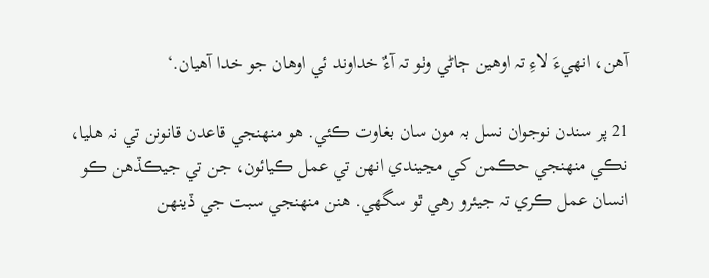آهن، انهيءَ لاءِ تہ اوهين ڄاڻي وٺو تہ آءٌ خداوند ئي اوهان جو خدا آهيان.‘

21 پر سندن نوجوان نسل بہ مون سان بغاوت ڪئي. هو منهنجي قاعدن قانونن تي نہ هليا، نڪي منهنجي حڪمن کي مڃيندي انهن تي عمل ڪيائون، جن تي جيڪڏهن ڪو انسان عمل ڪري تہ جيئرو رهي ٿو سگھي. هنن منهنجي سبت جي ڏينهن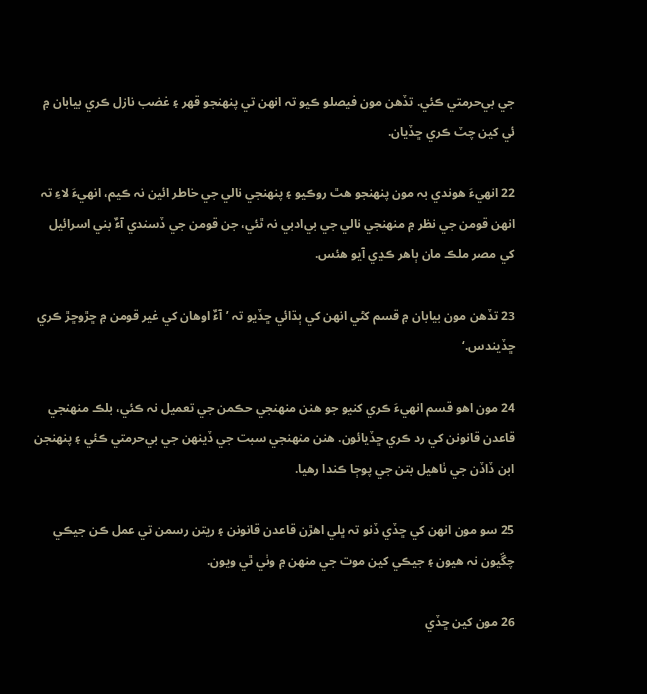جي بي‌حرمتي ڪئي. تڏهن مون فيصلو ڪيو تہ انهن تي پنهنجو قهر ۽ غضب نازل ڪري بيابان ۾ ئي کين چٽ ڪري ڇڏيان.

22 انهيءَ هوندي بہ مون پنهنجو هٿ روڪيو ۽ پنهنجي نالي جي خاطر ائين نہ ڪيم، انهيءَ لاءِ تہ انهن قومن جي نظر ۾ منهنجي نالي جي بي‌ادبي نہ ٿئي، جن قومن جي ڏسندي آءٌ بني اسرائيل کي مصر ملڪ مان ٻاهر ڪڍي آيو هئس.

23 تڏهن مون بيابان ۾ قسم کڻي انهن کي ٻڌائي ڇڏيو تہ ’آءٌ اوهان کي غير قومن ۾ ڇڙوڇڙ ڪري ڇڏيندس.‘

24 مون اهو قسم انهيءَ ڪري کنيو جو هنن منهنجي حڪمن جي تعميل نہ ڪئي، بلڪ منهنجي قاعدن قانونن کي رد ڪري ڇڏيائون. هنن منهنجي سبت جي ڏينهن جي بي‌حرمتي ڪئي ۽ پنهنجن ابن ڏاڏن جي ٺاهيل بتن جي پوڄا ڪندا رهيا.

25 سو مون انهن کي ڇڏي ڏنو تہ ڀلي اهڙن قاعدن قانونن ۽ ريتن رسمن تي عمل ڪن جيڪي چڱيون نہ هيون ۽ جيڪي کين موت جي منهن ۾ وٺي ٿي ويون.

26 مون کين ڇڏي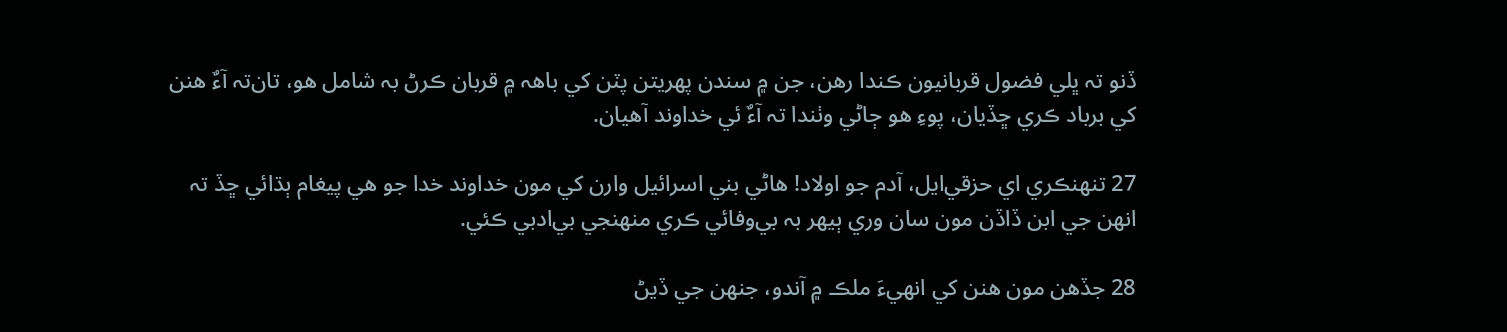ڏنو تہ ڀلي فضول قربانيون ڪندا رهن، جن ۾ سندن پهريتن پٽن کي باهہ ۾ قربان ڪرڻ بہ شامل هو، تان‌تہ آءٌ هنن کي برباد ڪري ڇڏيان، پوءِ هو ڄاڻي وٺندا تہ آءٌ ئي خداوند آهيان.

27 تنهنڪري اي حزقي‌ايل، آدم جو اولاد! هاڻي بني اسرائيل وارن کي مون خداوند خدا جو هي پيغام ٻڌائي ڇڏ تہ انهن جي ابن ڏاڏن مون سان وري ٻيهر بہ بي‌وفائي ڪري منهنجي بي‌ادبي ڪئي.

28 جڏهن مون هنن کي انهيءَ ملڪ ۾ آندو، جنهن جي ڏيڻ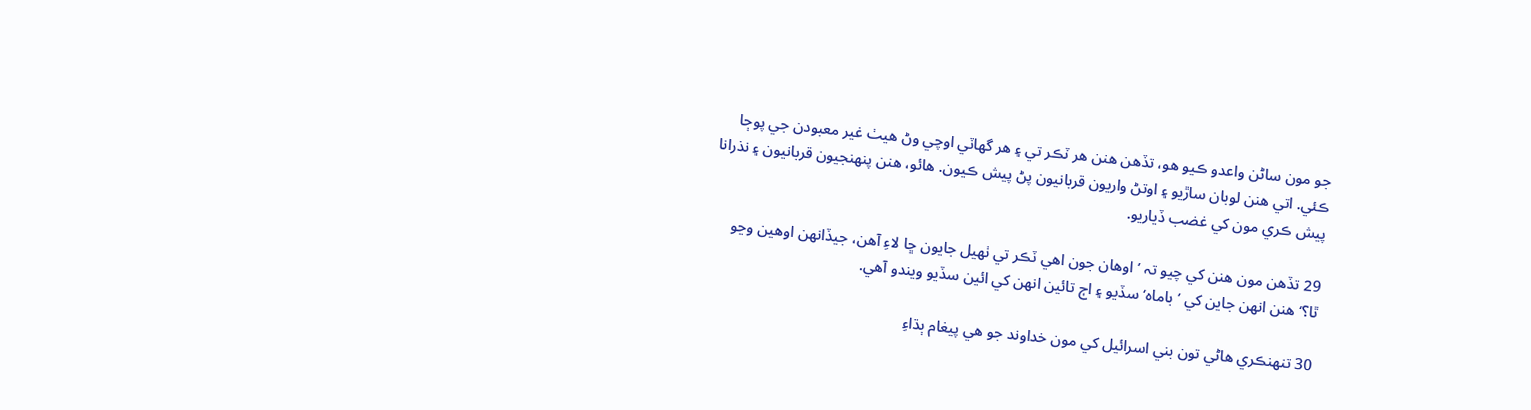جو مون ساڻن واعدو ڪيو هو، تڏهن هنن هر ٽڪر تي ۽ هر گھاٽي اوچي وڻ هيٺ غير معبودن جي پوڄا ڪئي. اتي هنن لوبان ساڙيو ۽ اوتڻ واريون قربانيون پڻ پيش ڪيون. هائو، هنن پنهنجيون قربانيون ۽ نذرانا پيش ڪري مون کي غضب ڏياريو.

29 تڏهن مون هنن کي چيو تہ ’اوهان جون اهي ٽڪر تي ٺهيل جايون ڇا لاءِ آهن، جيڏانهن اوهين وڃو ٿا؟‘ هنن انهن جاين کي ’باماہ‘ سڏيو ۽ اڄ تائين انهن کي ائين سڏيو ويندو آهي.

30 تنهنڪري هاڻي تون بني اسرائيل کي مون خداوند جو هي پيغام ٻڌاءِ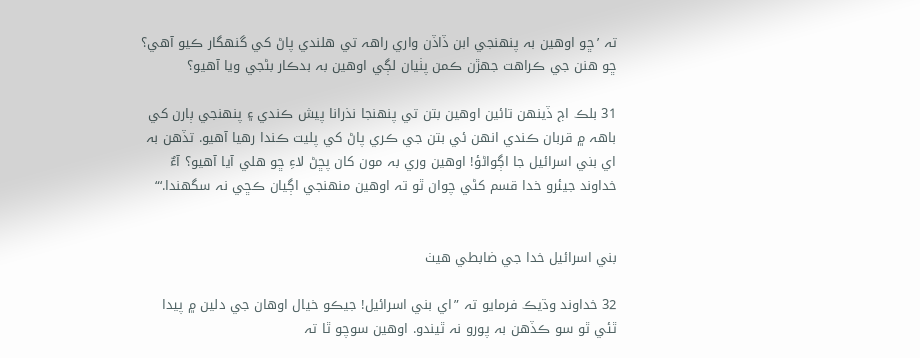تہ ’ڇو اوهين بہ پنهنجي ابن ڏاڏن واري راهہ تي هلندي پاڻ کي گنهگار ڪيو آهي؟ ڇو هنن جي ڪراهت جهڙن ڪمن پٺيان لڳي اوهين بہ بدڪار بڻجي ويا آهيو؟

31 بلڪ اڄ ڏينهن تائين اوهين بتن تي پنهنجا نذرانا پيش ڪندي ۽ پنهنجي ٻارن کي باهہ ۾ قربان ڪندي انهن ئي بتن جي ڪري پاڻ کي پليت ڪندا رهيا آهيو. تڏهن بہ اي بني اسرائيل جا اڳواڻؤ! اوهين وري بہ مون کان پڇڻ لاءِ ڇو هلي آيا آهيو؟ آءٌ خداوند جيئرو خدا قسم کڻي چوان ٿو تہ اوهين منهنجي اڳيان ڪڇي نہ سگھندا.‘“


بني اسرائيل خدا جي ضابطي هيٺ

32 خداوند وڌيڪ فرمايو تہ ”اي بني اسرائيل! جيڪو خيال اوهان جي دلين ۾ پيدا ٿئي ٿو سو ڪڏهن بہ پورو نہ ٿيندو. اوهين سوچو ٿا تہ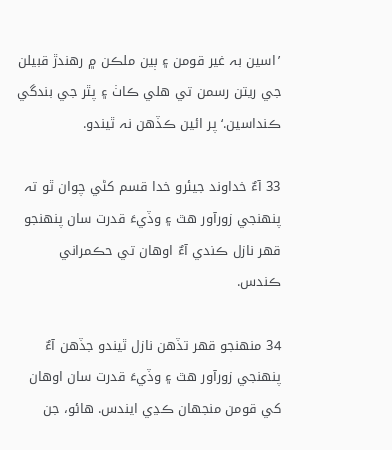’اسين بہ غير قومن ۽ ٻين ملڪن ۾ رهندڙ قبيلن جي ريتن رسمن تي هلي ڪاٺ ۽ پٿر جي بندگي ڪنداسين.‘ پر ائين ڪڏهن نہ ٿيندو.

33 آءٌ خداوند جيئرو خدا قسم کڻي چوان ٿو تہ پنهنجي زورآور هٿ ۽ وڏيءَ قدرت سان پنهنجو قهر نازل ڪندي آءٌ اوهان تي حڪمراني ڪندس.

34 منهنجو قهر تڏهن نازل ٿيندو جڏهن آءٌ پنهنجي زورآور هٿ ۽ وڏيءَ قدرت سان اوهان کي قومن منجھان ڪڍي ايندس. هائو، جن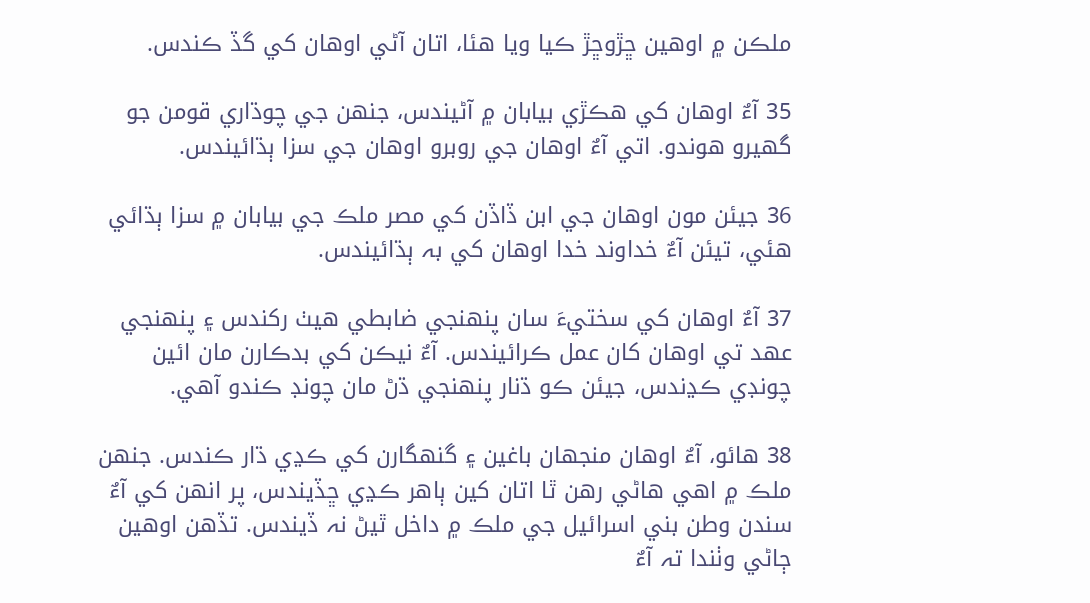ملڪن ۾ اوهين ڇڙوڇڙ ڪيا ويا هئا، اتان آڻي اوهان کي گڏ ڪندس.

35 آءٌ اوهان کي هڪڙي بيابان ۾ آڻيندس، جنهن جي چوڌاري قومن جو گھيرو هوندو. اتي آءٌ اوهان جي روبرو اوهان جي سزا ٻڌائيندس.

36 جيئن مون اوهان جي ابن ڏاڏن کي مصر ملڪ جي بيابان ۾ سزا ٻڌائي هئي، تيئن آءٌ خداوند خدا اوهان کي بہ ٻڌائيندس.

37 آءٌ اوهان کي سختيءَ سان پنهنجي ضابطي هيٺ رکندس ۽ پنهنجي عهد تي اوهان کان عمل ڪرائيندس. آءٌ نيڪن کي بدڪارن مان ائين چونڊي ڪڍندس، جيئن ڪو ڌنار پنهنجي ڌڻ مان چونڊ ڪندو آهي.

38 هائو، آءٌ اوهان منجھان باغين ۽ گنهگارن کي ڪڍي ڌار ڪندس. جنهن ملڪ ۾ اهي هاڻي رهن ٿا اتان کين ٻاهر ڪڍي ڇڏيندس، پر انهن کي آءٌ سندن وطن بني اسرائيل جي ملڪ ۾ داخل ٿيڻ نہ ڏيندس. تڏهن اوهين ڄاڻي وٺندا تہ آءٌ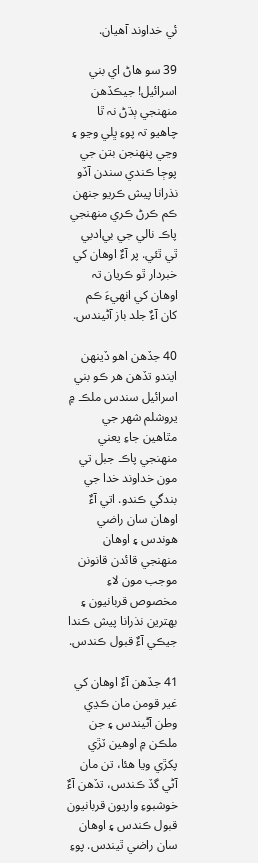ئي خداوند آهيان.

39 سو هاڻ اي بني اسرائيل! جيڪڏهن منهنجي ٻڌڻ نہ ٿا چاهيو تہ پوءِ ڀلي وڃو ۽ وڃي پنهنجن بتن جي پوڄا ڪندي سندن آڏو نذرانا پيش ڪريو جنهن ڪم ڪرڻ ڪري منهنجي پاڪ نالي جي بي‌ادبي ٿي ٿئي. پر آءٌ اوهان کي خبردار ٿو ڪريان تہ اوهان کي انهيءَ ڪم کان آءٌ جلد باز آڻيندس.

40 جڏهن اهو ڏينهن ايندو تڏهن هر ڪو بني اسرائيل سندس ملڪ ۾ يروشلم شهر جي مٿاهين جاءِ يعني منهنجي پاڪ جبل تي مون خداوند خدا جي بندگي ڪندو. اتي آءٌ اوهان سان راضي هوندس ۽ اوهان منهنجي قائدن قانونن موجب مون لاءِ مخصوص قربانيون ۽ بهترين نذرانا پيش ڪندا جيڪي آءٌ قبول ڪندس.

41 جڏهن آءٌ اوهان کي غير قومن مان ڪڍي وطن آڻيندس ۽ جن ملڪن ۾ اوهين ٽڙي پکڙي ويا هئا، تن مان آڻي گڏ ڪندس، تڏهن آءٌ خوشبوءِ واريون قربانيون قبول ڪندس ۽ اوهان سان راضي ٿيندس. پوءِ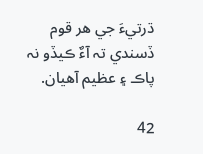ڌرتيءَ جي هر قوم ڏسندي تہ آءٌ ڪيڏو نہ پاڪ ۽ عظيم آهيان.

42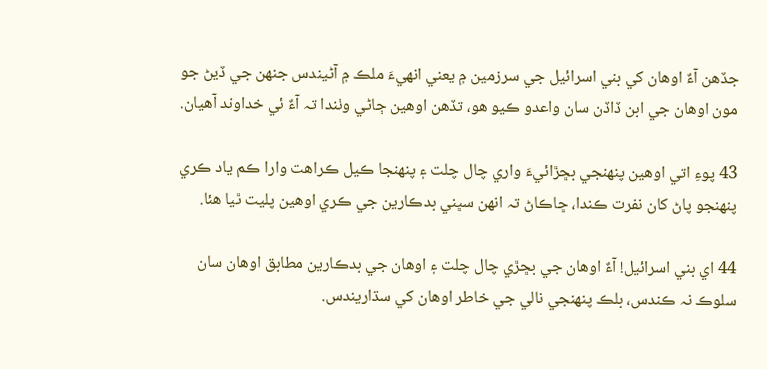جڏهن آءٌ اوهان کي بني اسرائيل جي سرزمين ۾ يعني انهيءَ ملڪ ۾ آڻيندس جنهن جي ڏيڻ جو مون اوهان جي ابن ڏاڏن سان واعدو ڪيو هو، تڏهن اوهين ڄاڻي وٺندا تہ آءٌ ئي خداوند آهيان.

43 پوءِ اتي اوهين پنهنجي بڇڙائيءَ واري چال چلت ۽ پنهنجا ڪيل ڪراهت وارا ڪم ياد ڪري پنهنجو پاڻ کان نفرت ڪندا، ڇاڪاڻ تہ انهن سڀني بدڪارين جي ڪري اوهين پليت ٿيا هئا.

44 اي بني اسرائيل! آءٌ اوهان جي بڇڙي چال چلت ۽ اوهان جي بدڪارين مطابق اوهان سان سلوڪ نہ ڪندس، بلڪ پنهنجي نالي جي خاطر اوهان کي سڌاريندس.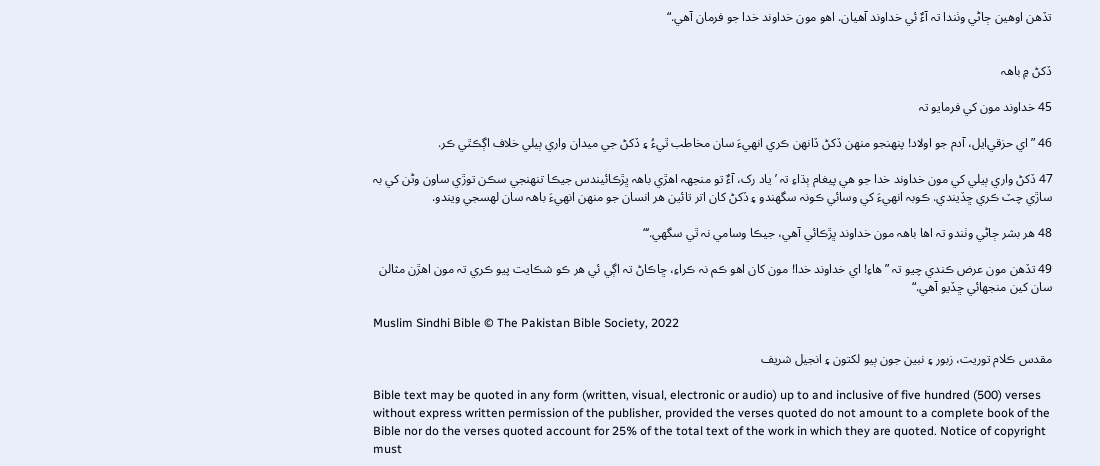تڏهن اوهين ڄاڻي وٺندا تہ آءٌ ئي خداوند آهيان. اهو مون خداوند خدا جو فرمان آهي.“


ڏکڻ ۾ باهہ

45 خداوند مون کي فرمايو تہ

46 ”اي حزقي‌ايل، آدم جو اولاد! پنهنجو منهن ڏکڻ ڏانهن ڪري انهيءَ سان مخاطب ٿيءُ ۽ ڏکڻ جي ميدان واري ٻيلي خلاف اڳڪٿي ڪر.

47 ڏکڻ واري ٻيلي کي مون خداوند خدا جو هي پيغام ٻڌاءِ تہ ’ياد رک، آءٌ تو منجھہ اهڙي باهہ ڀڙڪائيندس جيڪا تنهنجي سڪن توڙي ساون وڻن کي بہ ساڙي چٽ ڪري ڇڏيندي. ڪوبہ انهيءَ کي وسائي ڪونہ سگھندو ۽ ڏکڻ کان اتر تائين هر انسان جو منهن انهيءَ باهہ سان لهسجي ويندو.

48 هر بشر ڄاڻي وٺندو تہ اها باهہ مون خداوند ڀڙڪائي آهي، جيڪا وسامي نہ ٿي سگھي.‘“

49 تڏهن مون عرض ڪندي چيو تہ ”هاءِ! اي خداوند خدا! مون کان اهو ڪم نہ ڪراءِ، ڇاڪاڻ تہ اڳي ئي هر ڪو شڪايت پيو ڪري تہ مون اهڙن مثالن سان کين منجھائي ڇڏيو آهي.“

Muslim Sindhi Bible © The Pakistan Bible Society, 2022

مقدس ڪلام توريت، زبور ۽ نبين جون ٻيو لکتون ۽ انجيل شريف

Bible text may be quoted in any form (written, visual, electronic or audio) up to and inclusive of five hundred (500) verses without express written permission of the publisher, provided the verses quoted do not amount to a complete book of the Bible nor do the verses quoted account for 25% of the total text of the work in which they are quoted. Notice of copyright must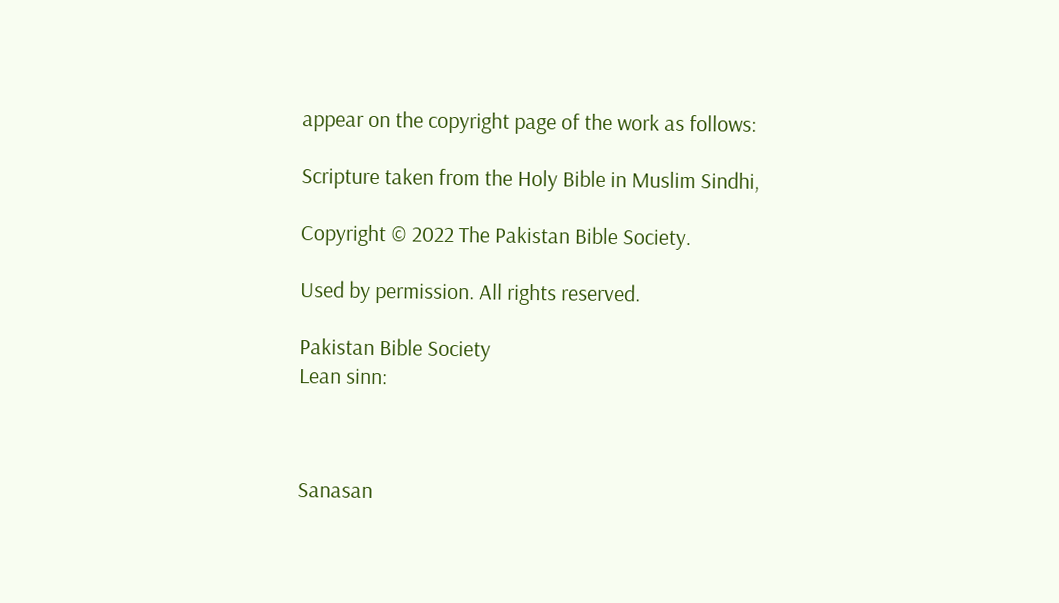appear on the copyright page of the work as follows:

Scripture taken from the Holy Bible in Muslim Sindhi,

Copyright © 2022 The Pakistan Bible Society.

Used by permission. All rights reserved.

Pakistan Bible Society
Lean sinn:



Sanasan